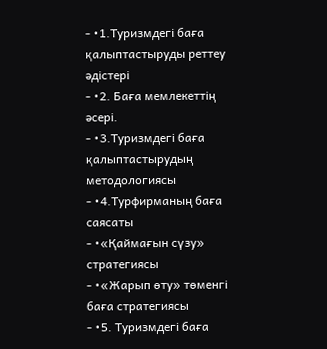- •1.Туризмдегі баға қалыптастыруды реттеу әдістері
- •2. Баға мемлекеттің әсері.
- •3.Туризмдегі баға қалыптастырудың методологиясы
- •4.Турфирманың баға саясаты
- •«Қаймағын сүзу» стратегиясы
- •«Жарып өту» төменгі баға стратегиясы
- •5. Туризмдегі баға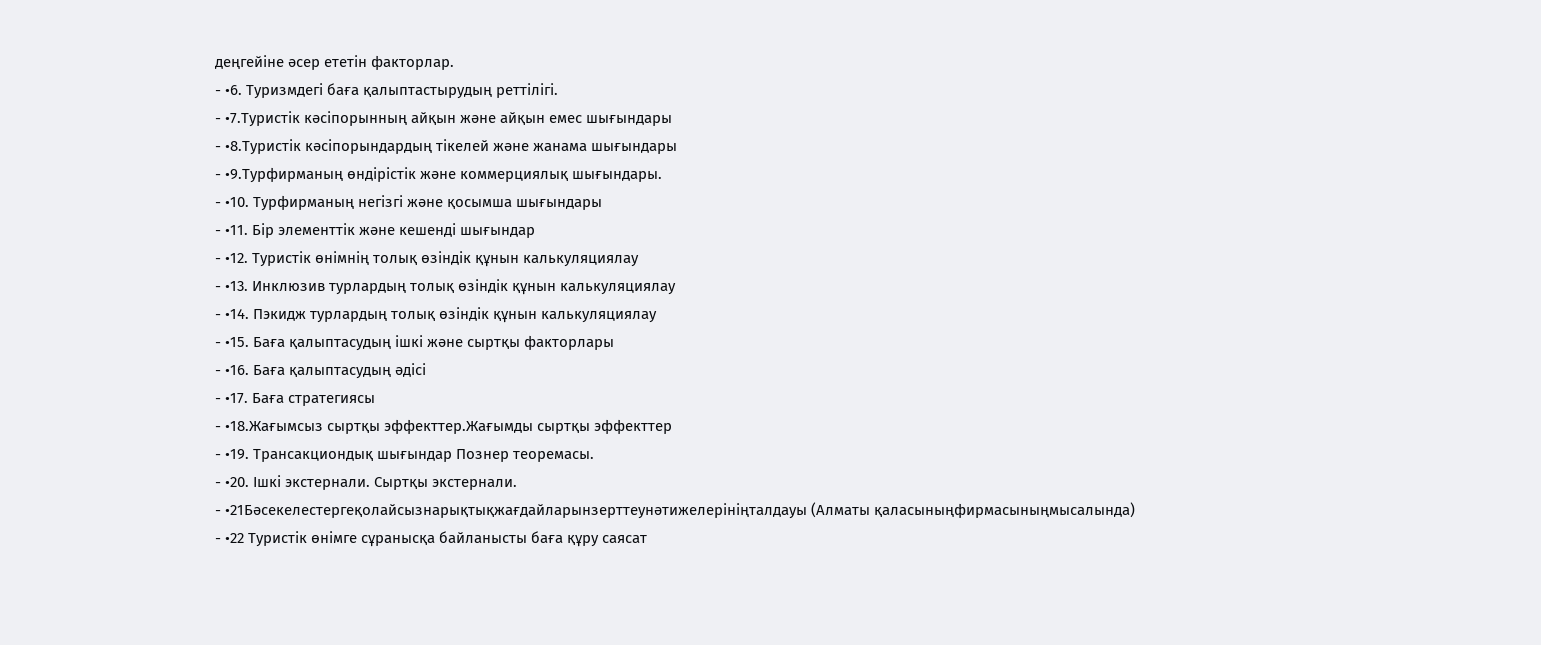деңгейіне әсер ететін факторлар.
- •6. Туризмдегі баға қалыптастырудың реттілігі.
- •7.Туристік кәсіпорынның айқын және айқын емес шығындары
- •8.Туристік кәсіпорындардың тікелей және жанама шығындары
- •9.Турфирманың өндірістік және коммерциялық шығындары.
- •10. Турфирманың негізгі және қосымша шығындары
- •11. Бір элементтік және кешенді шығындар
- •12. Туристік өнімнің толық өзіндік құнын калькуляциялау
- •13. Инклюзив турлардың толық өзіндік құнын калькуляциялау
- •14. Пэкидж турлардың толық өзіндік құнын калькуляциялау
- •15. Баға қалыптасудың ішкі және сыртқы факторлары
- •16. Баға қалыптасудың әдісі
- •17. Баға стратегиясы
- •18.Жағымсыз сыртқы эффекттер.Жағымды сыртқы эффекттер
- •19. Трансакциондық шығындар Познер теоремасы.
- •20. Ішкі экстернали. Сыртқы экстернали.
- •21Бәсекелестергеқолайсызнарықтықжағдайларынзерттеунәтижелерініңталдауы (Алматы қаласыныңфирмасыныңмысалында)
- •22 Туристік өнімге сұранысқа байланысты баға құру саясат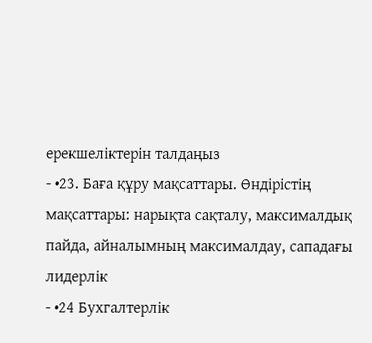ерекшеліктерін талдаңыз
- •23. Баға құру мақсаттары. Өндірістің мақсаттары: нарықта сақталу, максималдық пайда, айналымның максималдау, сападағы лидерлік
- •24 Бухгалтерлік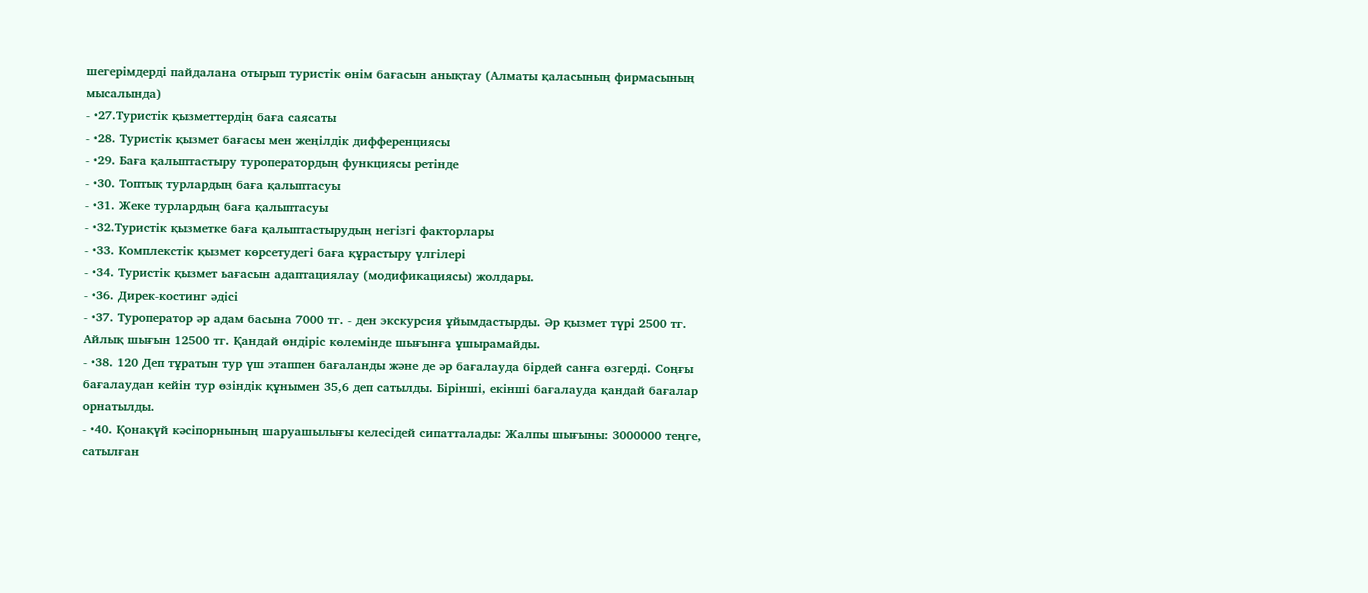шегерімдерді пайдалана отырып туристік өнім бағасын анықтау (Алматы қаласының фирмасының мысалында)
- •27.Туристік қызметтердің баға саясаты
- •28. Туристік қызмет бағасы мен жеңілдік дифференциясы
- •29. Баға қалыптастыру туроператордың функциясы ретінде
- •30. Топтық турлардың баға қалыптасуы
- •31. Жеке турлардың баға қалыптасуы
- •32.Туристік қызметке баға қалыптастырудың негізгі факторлары
- •33. Комплекстік қызмет көрсетудегі баға құрастыру үлгілері
- •34. Туристік қызмет ьағасын адаптациялау (модификациясы) жолдары.
- •36. Дирек-костинг әдісі
- •37. Туроператор әр адам басына 7000 тг. - ден экскурсия ұйымдастырды. Әр қызмет түрі 2500 тг. Айлық шығын 12500 тг. Қандай өндіріс көлемінде шығынға ұшырамайды.
- •38. 120 Деп тұратын тур үш этаппен бағаланды және де әр бағалауда бірдей санға өзгерді. Соңғы бағалаудан кейін тур өзіндік құнымен 35,6 деп сатылды. Бірінші, екінші бағалауда қандай бағалар орнатылды.
- •40. Қонақүй кәсіпорнының шаруашылығы келесідей сипатталады: Жалпы шығыны: 3000000 теңге, сатылған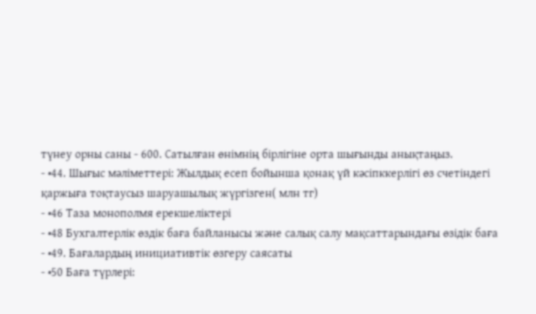түнеу орны саны - 600. Сатылған өнімнің бірлігіне орта шығынды анықтаңыз.
- •44. Шығыс мәліметтері: Жылдық есеп бойынша қонақ үй кәсіпккерлігі өз счетіндегі қаржыға тоқтаусыз шаруашылық жүргізген( млн тг)
- •46 Таза монополмя ерекшеліктері
- •48 Бухгалтерлік өздік баға байланысы және салық салу мақсаттарындағы өзідік баға
- •49. Бағалардың инициативтік өзгеру саясаты
- •50 Баға түрлері: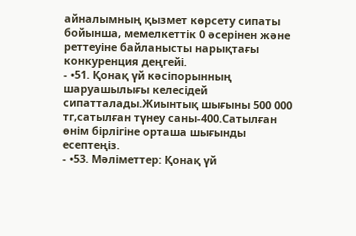айналымның қызмет көрсету сипаты бойынша, мемелкеттік 0 әсерінен және реттеуіне байланысты нарықтағы конкуренция деңгейі.
- •51. Қонақ үй кәсіпорынның шаруашылығы келесідей сипатталады.Жиынтық шығыны 500 000 тг,сатылған түнеу саны-400.Сатылған өнім бірлігіне орташа шығынды есептеңіз.
- •53. Мәліметтер: Қонақ үй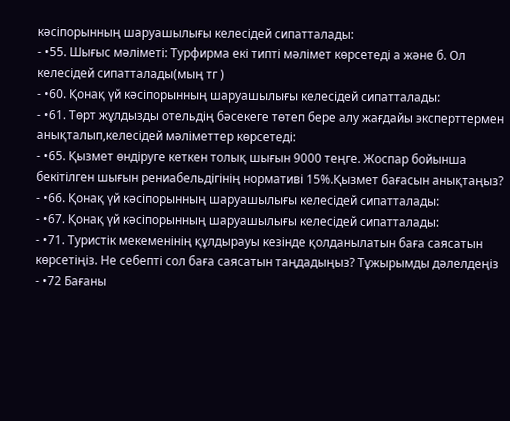кәсіпорынның шаруашылығы келесідей сипатталады:
- •55. Шығыс мәліметі: Турфирма екі типті мәлімет көрсетеді а және б. Ол келесідей сипатталады(мың тг )
- •60. Қонақ үй кәсіпорынның шаруашылығы келесідей сипатталады:
- •61. Төрт жұлдызды отельдің бәсекеге төтеп бере алу жағдайы эксперттермен анықталып,келесідей мәліметтер көрсетеді:
- •65. Қызмет өндіруге кеткен толық шығын 9000 теңге. Жоспар бойынша бекітілген шығын рениабельдігінің нормативі 15%.Қызмет бағасын анықтаңыз?
- •66. Қонақ үй кәсіпорынның шаруашылығы келесідей сипатталады:
- •67. Қонақ үй кәсіпорынның шаруашылығы келесідей сипатталады:
- •71. Туристік мекеменінің құлдырауы кезінде қолданылатын баға саясатын көрсетіңіз. Не себепті сол баға саясатын таңдадыңыз? Тұжырымды дәлелдеңіз
- •72 Бағаны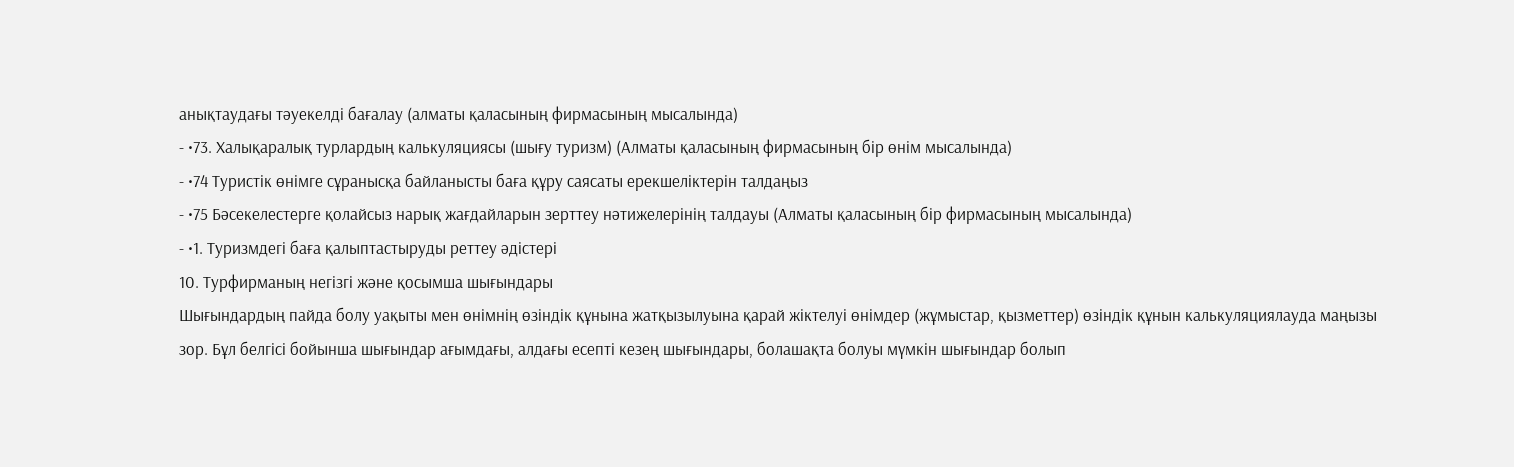анықтаудағы тәуекелді бағалау (алматы қаласының фирмасының мысалында)
- •73. Халықаралық турлардың калькуляциясы (шығу туризм) (Алматы қаласының фирмасының бір өнім мысалында)
- •74 Туристік өнімге сұранысқа байланысты баға құру саясаты ерекшеліктерін талдаңыз
- •75 Бәсекелестерге қолайсыз нарық жағдайларын зерттеу нәтижелерінің талдауы (Алматы қаласының бір фирмасының мысалында)
- •1. Туризмдегі баға қалыптастыруды реттеу әдістері
10. Турфирманың негізгі және қосымша шығындары
Шығындардың пайда болу уақыты мен өнімнің өзіндік құнына жатқызылуына қарай жіктелуі өнімдер (жұмыстар, қызметтер) өзіндік құнын калькуляциялауда маңызы зор. Бұл белгісі бойынша шығындар ағымдағы, алдағы есепті кезең шығындары, болашақта болуы мүмкін шығындар болып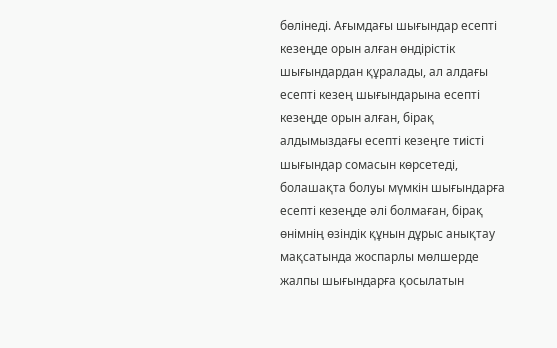бөлінеді. Ағымдағы шығындар есепті кезеңде орын алған өндірістік шығындардан құралады, ал алдағы есепті кезең шығындарына есепті кезеңде орын алған, бірақ алдымыздағы есепті кезеңге тиісті шығындар сомасын көрсетеді, болашақта болуы мүмкін шығындарға есепті кезеңде әлі болмаған, бірақ өнімнің өзіндік құнын дұрыс анықтау мақсатында жоспарлы мөлшерде жалпы шығындарға қосылатын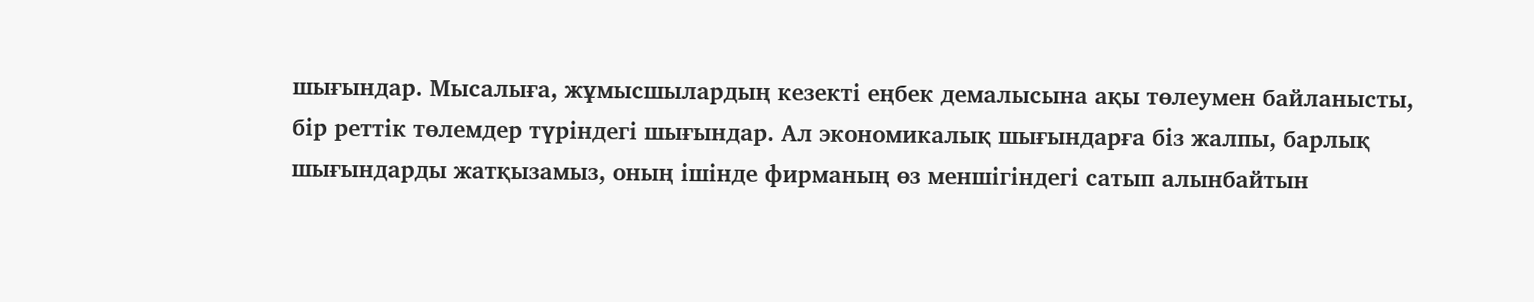шығындар. Мысалыға, жұмысшылардың кезекті еңбек демалысына ақы төлеумен байланысты, бір реттік төлемдер түріндегі шығындар. Ал экономикалық шығындарға біз жалпы, барлық шығындарды жатқызамыз, оның ішінде фирманың өз меншігіндегі сатып алынбайтын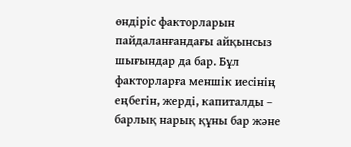өндіріс факторларын пайдаланғандағы айқынсыз шығындар да бар. Бұл факторларға меншік иесінің еңбегін, жерді, капиталды – барлық нарық құны бар және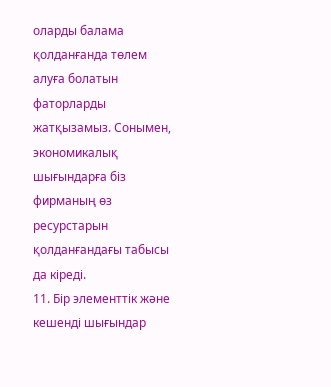оларды балама қолданғанда төлем алуға болатын фаторларды жатқызамыз. Сонымен, экономикалық шығындарға біз фирманың өз ресурстарын қолданғандағы табысы да кіреді.
11. Бір элементтік және кешенді шығындар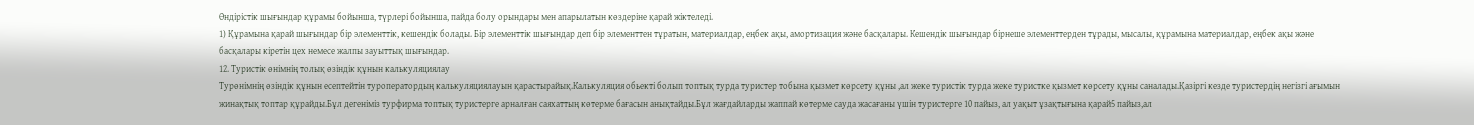Өндірістік шығындар құрамы бойынша, түрлері бойынша, пайда болу орындары мен апарылатын көздеріне қарай жіктеледі.
1) Құрамына қарай шығындар бір элементтік, кешендік болады. Бір элементтік шығындар деп бір элементтен тұратын, материалдар, еңбек ақы, амортизация және басқалары. Кешендік шығындар бірнеше элементтерден тұрады, мысалы, құрамына материалдар, еңбек ақы және басқалары кіретін цех немесе жалпы зауыттық шығындар.
12. Туристік өнімнің толық өзіндік құнын калькуляциялау
Турөнімнің өзіндік құнын есептейтін туроператордың калькуляциялауын қарастырайық.Калькуляция обьекті болып топтық турда туристер тобына қызмет көрсету құны ,ал жеке туристік турда жеке туристке қызмет көрсету құны саналады.Қазіргі кезде туристердің негізгі ағымын жинақтық топтар құрайды.Бұл дегеніміз турфирма топтық туристерге арналған саяхаттың көтерме бағасын анықтайды.Бұл жағдайларды жаппай көтерме сауда жасағаны үшін туристерге 10 пайыз, ал уақыт ұзақтығына қарай5 пайыз,ал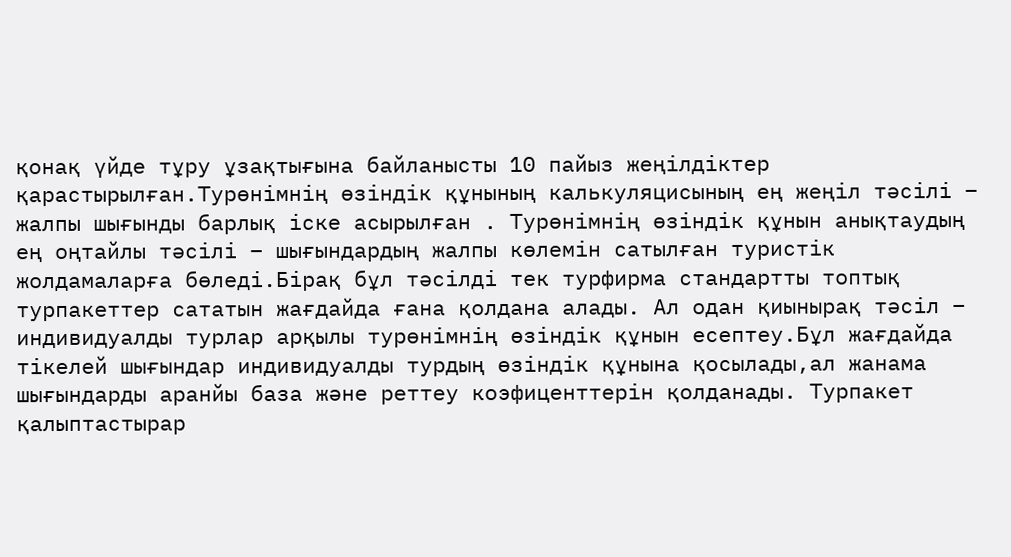қонақ үйде тұру ұзақтығына байланысты 10 пайыз жеңілдіктер қарастырылған.Турөнімнің өзіндік құнының калькуляцисының ең жеңіл тәсілі – жалпы шығынды барлық іске асырылған . Турөнімнің өзіндік құнын анықтаудың ең оңтайлы тәсілі – шығындардың жалпы көлемін сатылған туристік жолдамаларға бөледі.Бірақ бұл тәсілді тек турфирма стандартты топтық турпакеттер сататын жағдайда ғана қолдана алады. Ал одан қиынырақ тәсіл – индивидуалды турлар арқылы турөнімнің өзіндік құнын есептеу.Бұл жағдайда тікелей шығындар индивидуалды турдың өзіндік құнына қосылады,ал жанама шығындарды аранйы база және реттеу коэфиценттерін қолданады. Турпакет қалыптастырар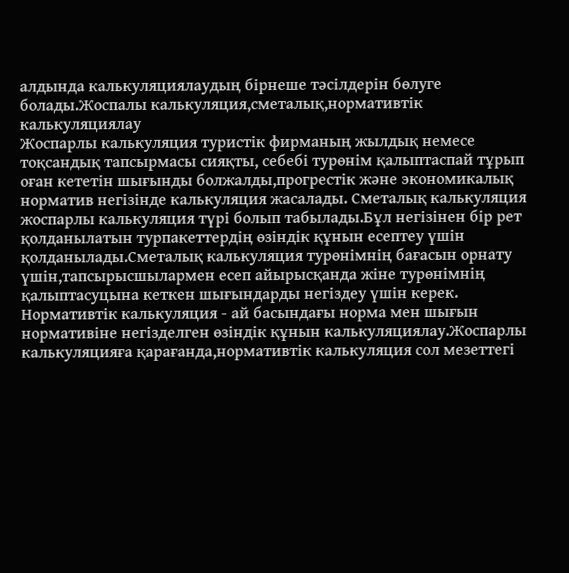алдында калькуляциялаудың бірнеше тәсілдерін бөлуге болады.Жоспалы калькуляция,сметалық,нормативтік калькуляциялау
Жоспарлы калькуляция туристік фирманың жылдық немесе тоқсандық тапсырмасы сияқты, себебі турөнім қалыптаспай тұрып оған кететін шығынды болжалды,прогрестік және экономикалық норматив негізінде калькуляция жасалады. Сметалық калькуляция жоспарлы калькуляция түрі болып табылады.Бұл негізінен бір рет қолданылатын турпакеттердің өзіндік құнын есептеу үшін қолданылады.Сметалық калькуляция турөнімнің бағасын орнату үшін,тапсырысшылармен есеп айырысқанда жіне турөнімнің қалыптасуцына кеткен шығындарды негіздеу үшін керек.
Нормативтік калькуляция - ай басындағы норма мен шығын нормативіне негізделген өзіндік құнын калькуляциялау.Жоспарлы калькуляцияға қарағанда,нормативтік калькуляция сол мезеттегі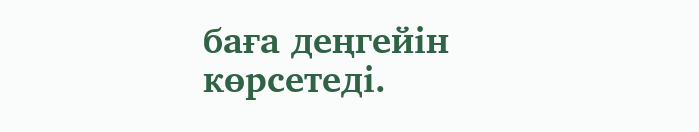баға деңгейін көрсетеді.